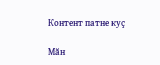Контент патне куҫ

Мӑн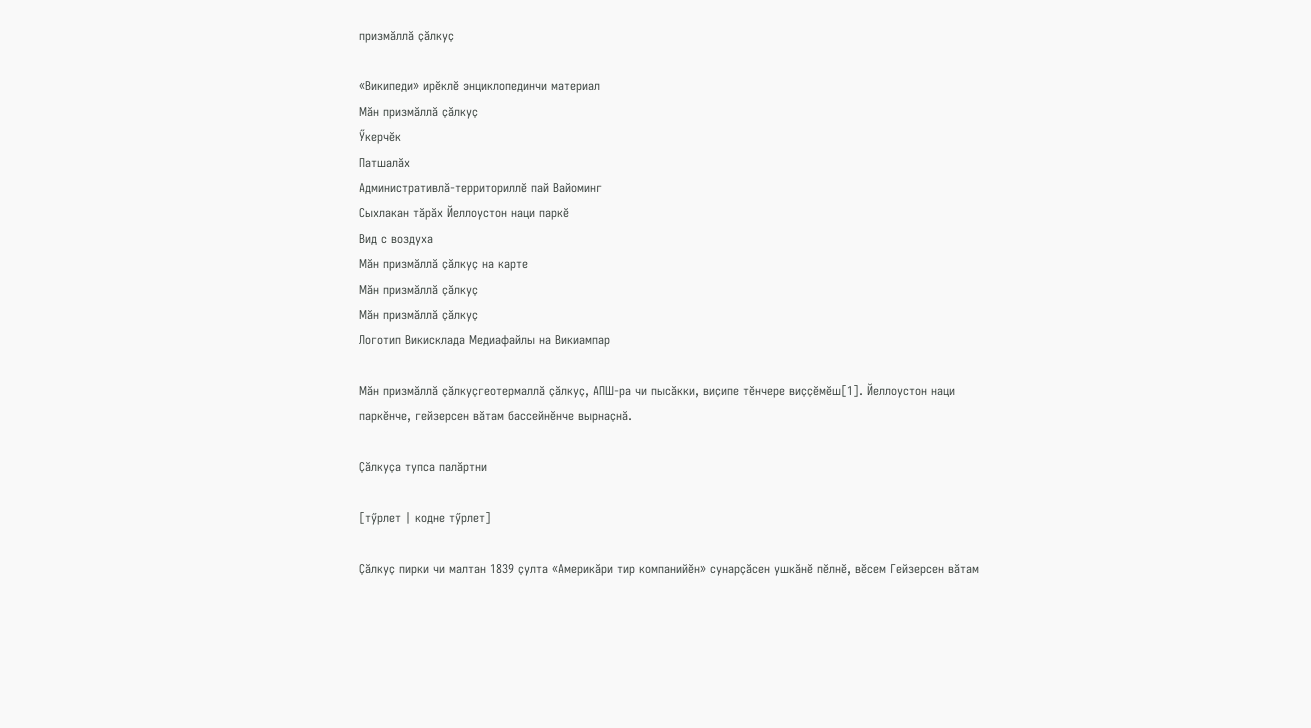призмӑллӑ ҫӑлкуҫ

«Википеди» ирĕклĕ энциклопединчи материал
Мӑн призмӑллӑ ҫӑлкуҫ
Ӳкерчӗк
Патшалӑх
Административлӑ-территориллӗ пай Вайоминг
Сыхлакан тӑрӑх Йеллоустон наци паркĕ
Вид с воздуха
Мӑн призмӑллӑ ҫӑлкуҫ на карте
Мӑн призмӑллӑ ҫӑлкуҫ
Мӑн призмӑллӑ ҫӑлкуҫ
Логотип Викисклада Медиафайлы на Викиампар

Мӑн призмӑллӑ ҫӑлкуҫгеотермаллӑ ҫӑлкуҫ, АПШ-ра чи пысӑкки, виҫипе тӗнчере виҫҫӗмӗш[1]. Йеллоустон наци паркӗнче, гейзерсен вӑтам бассейнӗнче вырнаҫнӑ.

Ҫӑлкуҫа тупса палӑртни

[тӳрлет | кодне тӳрлет]

Ҫӑлкуҫ пирки чи малтан 1839 ҫулта «Америкӑри тир компанийӗн» сунарҫӑсен ушкӑнӗ пӗлнӗ, вӗсем Гейзерсен вӑтам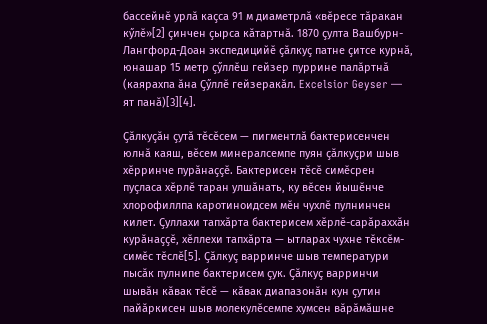бассейнӗ урлӑ каҫса 91 м диаметрлӑ «вӗресе тӑракан кӳлӗ»[2] ҫинчен ҫырса кӑтартнӑ. 1870 ҫулта Вашбурн-Лангфорд-Доан экспедицийӗ ҫӑлкуҫ патне ҫитсе курнӑ, юнашар 15 метр ҫӳллӗш гейзер пуррине палӑртнӑ (каярахпа ӑна Ҫӳллӗ гейзеракăл. Excelsior Geyser — ят панӑ)[3][4].

Ҫӑлкуҫӑн ҫутӑ тӗсӗсем — пигментлӑ бактерисенчен юлнӑ каяш, вӗсем минералсемпе пуян ҫӑлкуҫри шыв хӗрринче пурӑнаҫҫӗ. Бактерисен тӗсӗ симӗсрен пуҫласа хӗрлӗ таран улшӑнать, ку вӗсен йышӗнче хлорофиллпа каротиноидсем мӗн чухлӗ пулнинчен килет. Ҫуллахи тапхӑрта бактерисем хӗрлӗ-сарӑраххӑн курӑнаҫҫӗ, хӗллехи тапхӑрта — ытларах чухне тӗксӗм-симӗс тӗслӗ[5]. Ҫӑлкуҫ варринче шыв температури пысӑк пулнипе бактерисем ҫук. Ҫӑлкуҫ варринчи шывӑн кӑвак тӗсӗ — кӑвак диапазонӑн кун ҫутин пайӑркисен шыв молекулӗсемпе хумсен вӑрӑмӑшне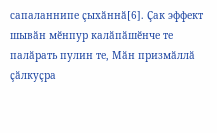сапаланнипе ҫыхӑннӑ[6]. Ҫак эффект шывӑн мӗнпур калӑпӑшӗнче те палӑрать пулин те, Мӑн призмӑллӑ ҫӑлкуҫра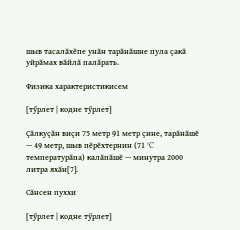шыв тасалӑхӗпе унӑн тарӑнӑшне пула ҫакӑ уйрӑмах вӑйлӑ палӑрать.

Физика характеристикисем

[тӳрлет | кодне тӳрлет]

Ҫӑлкуҫӑн виҫи 75 метр 91 метр ҫине, тарӑнӑшӗ — 49 метр, шыв пӗрӗхтернин (71 °C температурӑпа) калӑпӑшӗ — минутра 2000 литра яхӑн[7].

Сӑнсен пуххи

[тӳрлет | кодне тӳрлет]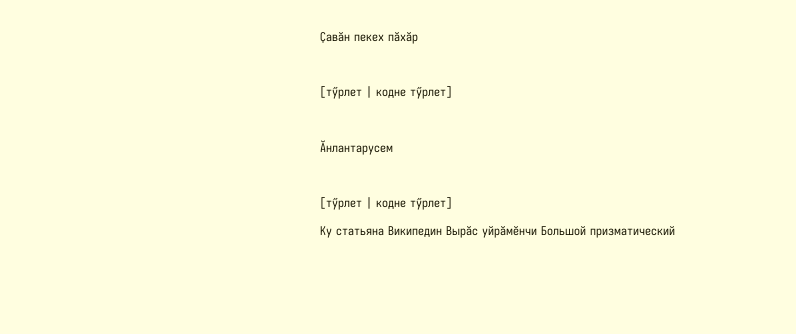Ҫавӑн пекех пӑхӑр

[тӳрлет | кодне тӳрлет]

Ӑнлантарусем

[тӳрлет | кодне тӳрлет]
Ку статьяна Википедин Вырӑс уйрӑмӗнчи Большой призматический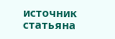источник статьяна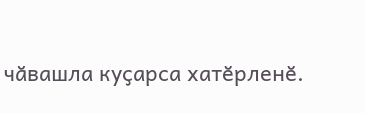чӑвашла куҫарса хатӗрленӗ.